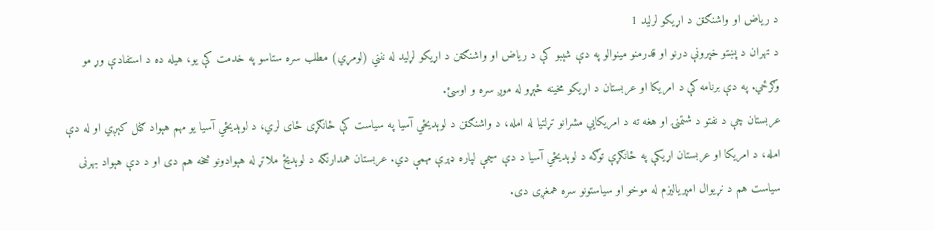د ریاض او واشنګټن د اړیکو لرلید 1
د تهران د پښتو خپرونې درنو او قدرمنو مینوالو په دې شېبو کې د ریاض او واشنګټن د اړیکو لړلید له ننني (لومړي) مطلب سره ستاسو په خدمت کې یو، هیله ده د استفادې وړ مو وګرځي. په دې برنامه کې د امریکا او عربستان د اړیکو مخینه څېړو له موږ سره و اوسئ.
عربستان چې د نفتو د شتمنۍ او هغه ته د امریکايي مشرانو تړلتیا له امله، د واشنګټن د لوېدیځي آسیا په سیاست کې ځانګړی ځای لري، د لوېدیځي آسیا یو مهم هېواد ګڼل کېږي او له دې امله، د امریکا او عربستان اړیکې په ځانګړې توګه د لوېدیځي آسیا د دې سیمې لپاره ډېرې مهمې دي. عربستان همدارنګه د لوېدیځ ملاتړ له هېوادونو څخه هم دی او د دې هېواد بهرنی سیاست هم د نړیوال امپریالیزم له موخو او سیاستونو سره همغږی دی.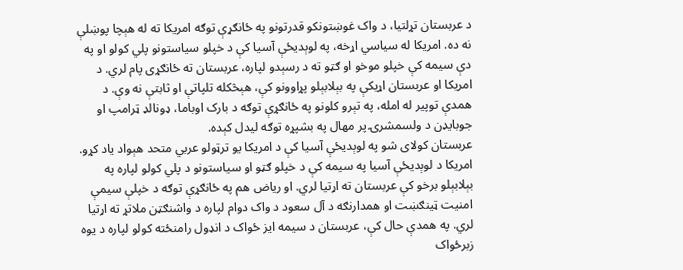د عربستان تړلتیا، د واک غوښتونکو قدرتونو په ځانګړې توګه امریکا ته له هېچا پوښلې نه ده. امریکا له سیاسي اړخه، په لوېدیځې آسیا کې د خپلو سیاستونو پلي کولو او په دې سیمه کې خپلو موخو او ګټو ته د رسېدو لپاره، عربستان ته ځانګړی پام لري. د امریکا او عربستان اړیکې په بېلابېلو پړاوونو کې، هېڅکله تلپاتې او ثابتې نه وې. د همدې توپیر له امله، په تېرو کلونو په ځانګړې توګه د بارک اوباما، ډونالډ ټرامپ او جوبایډن د ولسمشرۍ پر مهال په بشپړه توګه لیدل کېده.
عربستان کولای شو په لوېدیځې آسیا کې د امریکا یو ترټولو عربي متحد هېواد یاد کړو. امریکا د لوېدیځې آسیا په سیمه کې د خپلو ګټو او سیاستونو د پلي کولو لپاره په بېلابېلو برخو کې عربستان ته اړتیا لري. او ریاض هم په ځانګړې توګه د خپلې سیمې امنیت ټینګښت او همدارنګه د آل سعود د واک دوام لپاره د واشنګټن ملاتړ ته اړتیا لري. په همدې حال کې، عربستان د سیمه ایز ځواک د انډول رامنځته کولو لپاره د یوه زبرځواک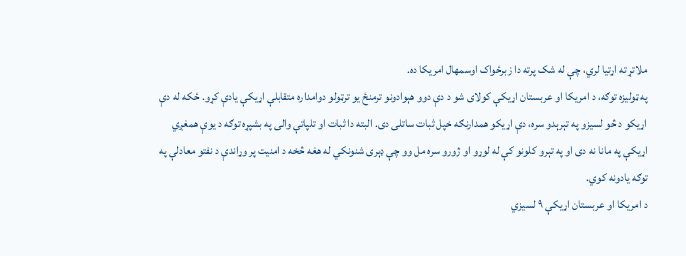ملاتړ ته اړتیا لري، چې له شک پرته دا زبرځواک اوسمهال امریکا ده.
په ټولیزه توګه، د امریکا او عربستان اړيکې کولای شو د دې دوو هېوادونو ترمنځ یو ترټولو دوامداره متقابلې اړیکې یادې کړو. ځکه له دې اړیکو د څو لسیزو په تېرېدو سره، دې اړیکو همدارنګه خپل ثبات ساتلی دی. البته دا ثبات او تلپاتې والی په بشپړه توګه د یوې همغږي اړیکې په مانا نه دی او په تېرو کلونو کې له لوړو او ژورو سره مل وو چې ډېری شنونکي له هغه څخه د امنیت پر وړاندې د نفتو معادلې په توګه یادونه کوي.
د امریکا او عربستان اړیکې ۹ لسیزي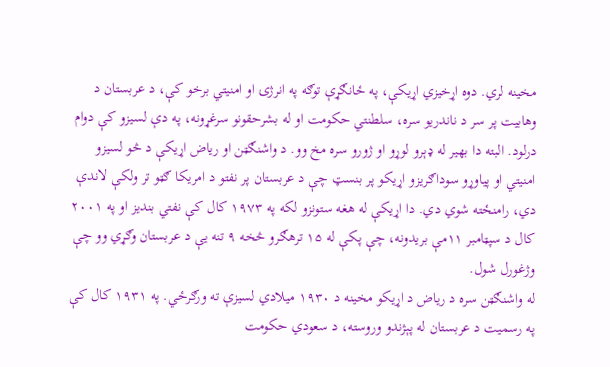مخینه لري. دوه اړخیزي اړیکې، په ځانګړې توګه په انرژۍ او امنیتي برخو کې، د عربستان د وهابیت پر سر د ناندریو سره، سلطنتي حکومت او له بشرحقونو سرغړونه، په دې لسیزو کې دوام درلود. البته دا بهیر له ډېرو لوړو او ژورو سره مخ وو. د واشنګټن او ریاض اړیکې د څو لسیزو امنیتي او پیاوړو سوداګریزو اړیکو پر بنسټ چې د عربستان پر نفتو د امریکا ګټو تر ولکې لاندې دي، رامنځته شوي دي. دا اړیکې له هغه ستونزو لکه په ۱۹۷۳ کال کې نفتي بندیز او په ۲۰۰۱ کال د سپټامبر ۱۱مې بریدونه، چې پکې له ۱۵ ترهګرو څخه ۹ تنه یې د عربستان وګړي وو چې وژغورل شول.
له واشنګټن سره د ریاض د اړیکو مخینه د ۱۹۳۰ میلادي لسیزې ته ورګرځي. په ۱۹۳۱ کال کې په رسمیت د عربستان له پېژندو وروسته، د سعودي حکومت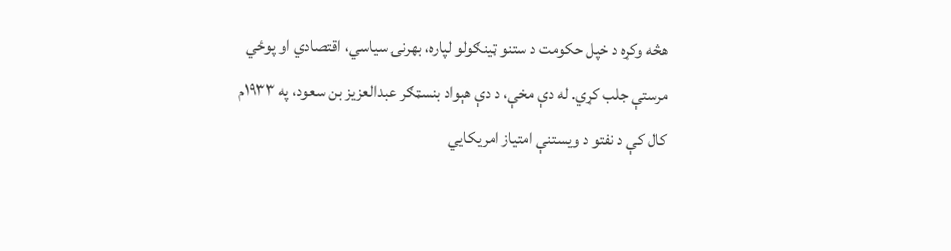هڅه وکړه د خپل حکومت د ستنو ټینګولو لپاره، بهرنۍ سیاسي، اقتصادي او پوځي مرستې جلب کړي. له دې مخې، د دې هېواد بنسټګر عبدالعزیز بن سعود، په ۱۹۳۳م کال کې د نفتو د ویستنې امتیاز امریکايي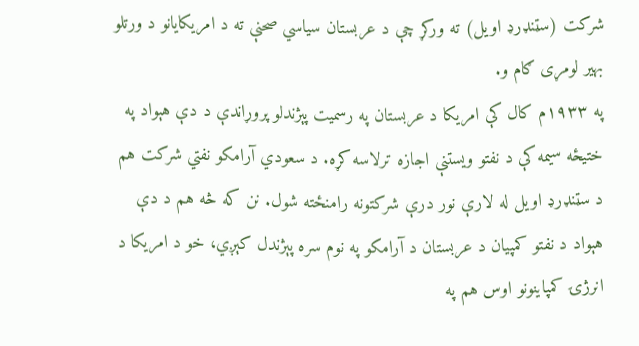شرکت (سټنډرډ اویل) ته ورکړ چې د عربستان سیاسي صحنې ته د امریکایانو د ورتلو بهیر لومړی ګام و.
په ۱۹۳۳م کال کې امریکا د عربستان په رسمیت پېژندلو پروړاندې د دې هېواد په ختیځه سیمه کې د نفتو ویستنې اجازه ترلاسه کړه. د سعودي آرامکو نفتي شرکت هم د سټنډرډ اویل له لارې نور درې شرکتونه رامنځته شول. نن که څه هم د دې هېواد د نفتو کمپیان د عربستان د آرامکو په نوم سره پېژندل کېږي، خو د امریکا د انرژۍ کمپاینونو اوس هم په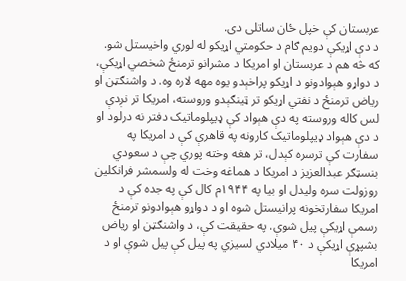عربستان کې خپل ځان ساتلی دی.
د دې اړیکې دویم ګام د حکومتي اړیکو له لوري واخیستل شو. که څه هم د عربستان او امریکا د مشرانو ترمنځ شخصي اړیکې، د دواړو هېوادونو د اړیکو پراخېدو یوه مهه لاره وه. د واشنګټن او ریاض ترمنځ د نفتي اړیکو تر ټینګېدو وروسته، امریکا تر نږدې لس کاله وروسته په دې هېواد کې ډیپلوماتیک دفتر نه درلود او د دې هېواد ډيپلوماتیک کارونه په قاهرې کې د امریکا په سفارت کې ترسره کېدل، تر هغه وخته پوري چې د سعودي بنسټګر عبدالعزیز د امریکا د هماغه وخت له ولسمشر فرانکلین روزولت سره ولیدل او بیا په ۱۹۴۴م کال کې په جده کې د امریکا سفارتخونه پرانیستل شوه او د دواړو هېوادونو ترمنځ رسمې اړیکې پیل شوې. په حقیقت کې، د واشنګټن او ریاض بشپړې اړیکې د ۴۰ میلادي لسیزي په پیل کې پیل شوې او د امریکا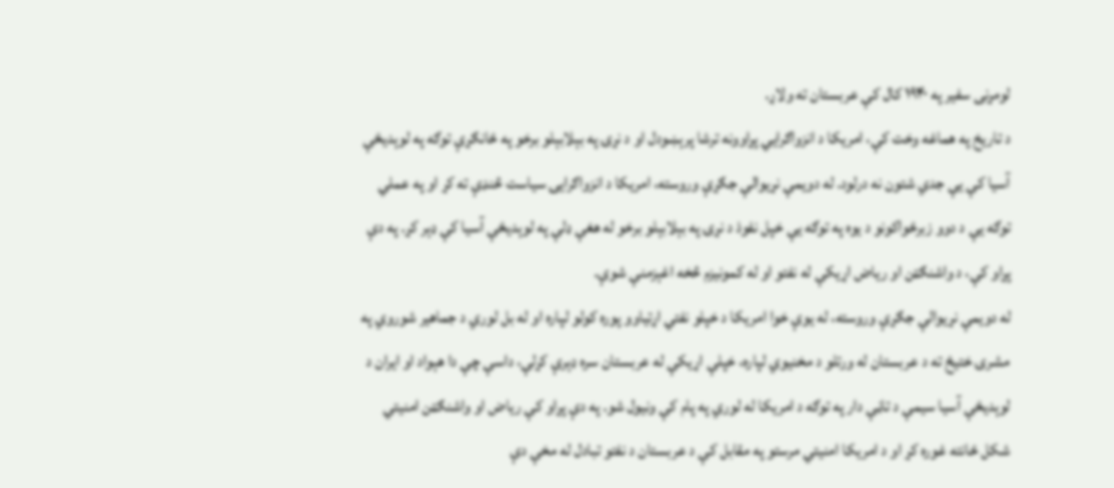لومړنی سفیر په ۱۹۴۰ کال کې عربستان ته ولاړ.
د تاریخ په هماغه وخت کې، امریکا د انزواګرايي پړاوونه ترشا پرېښودل او د نړۍ په بېلابېلو برخو په ځانګړې توګه په لوېدیځې آسیا کې یې جدي شتون نه درلود. له دویمې نړیوالې جګړې وروسته، امریکا د انزواګرايۍ سیاست څنډې ته کړ او په عملي توګه یې د دوو زبرځواکونو د یوه په توګه یې خپل نفوذ د نړۍ په بېلابېلو برخو له هغې ډلې په لوېدیځې آسیا کې ډېر کړ. په دې پړاو کې، د واشنګټن او ریاض اړیکې له نفتو او له کمونیزم څخه اغېزمنې شوې.
له دویمې نړیوالې جګړې وروسته، له یوې خوا امریکا د خپلو نفتي اړتیاوو پوره کولو لپاره او له بل لوري د جماهیر شوروي په مشرۍ ختیځ ته د عربستان له ورتلو د مخنیوي لپاره، خپلې اړیکې له عربستان سره ډېرې کړلې، داسې چې دا هېواد او ایران د لوېدیځې آسیا سیمې د تاڼې دار په توګه د امریکا له لوري په پام کې ونیول شو. په دې پړاو کې ریاض او واشنګټن امنیتي شکل ځانته غوره کړ او د امریکا امنیتي مرستو په مقابل کې د عربستان د نفتو تبادل له مخې دې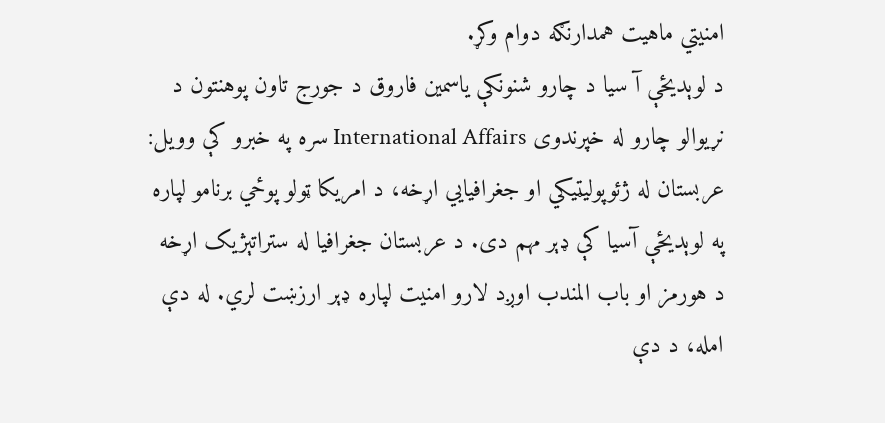امنیتي ماهیت همدارنګه دوام وکړ.
د لوېدیځې آ سیا د چارو شنونکې یاسمین فاروق د جورج تاون پوهنتون د نړیوالو چارو له خپرندوی International Affairs سره په خبرو کې وویل: عربستان له ژئوپولیټیکي او جغرافیايي اړخه، د امریکا ټولو پوځي برنامو لپاره په لوېدیځې آسیا کې ډېر مهم دی. د عربستان جغرافیا له ستراتېژیک اړخه د هورمز او باب المندب اوږد لارو امنیت لپاره ډېر ارزښت لري. له دې امله، د دې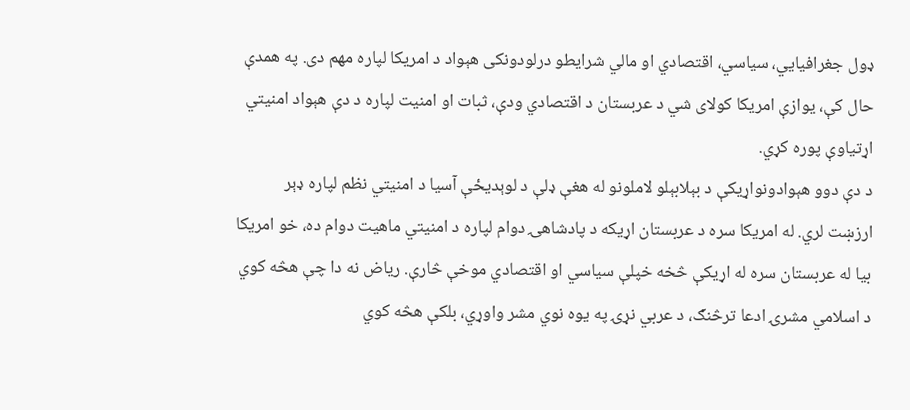ډول جغرافیايي، سیاسي، اقتصادي او مالي شرایطو درلودونکی هېواد د امریکا لپاره مهم دی. په همدې حال کې، یوازې امریکا کولای شي د عربستان د اقتصادي ودې، ثبات او امنیت لپاره د دې هېواد امنیتي اړتیاوې پوره کړي.
د دې دوو هېوادونواړیکې د بېلابېلو لاملونو له هغې ډلې د لوېدیځې آسیا د امنیتي نظم لپاره ډېر ارزښت لري. له امریکا سره د عربستان اړیکه د پادشاهۍ دوام لپاره د امنیتي ماهیت دوام ده، خو امریکا بیا له عربستان سره له اړیکې څخه خپلې سیاسي او اقتصادي موخې څارې. ریاض نه دا چې هڅه کوي د اسلامي مشرۍ ادعا ترڅنګ، د عربي نړۍ په یوه نوي مشر واوړي، بلکې هڅه کوي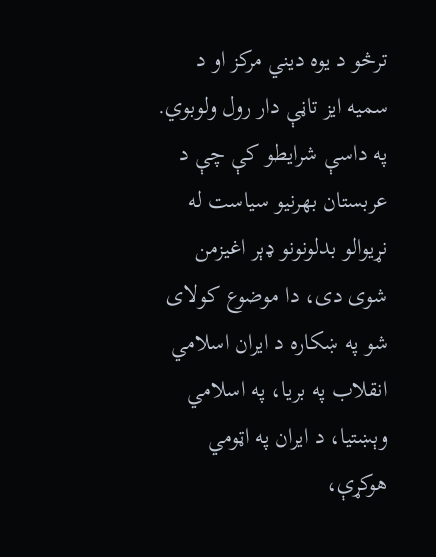ترڅو د یوه دیني مرکز او د سمیه ایز تاڼې دار رول ولوبوي. په داسې شرایطو کې چې د عربستان بهرنیو سیاست له نړیوالو بدلونونو ډېر اغیزمن شوی دی، دا موضوع کولای شو په ښکاره د ایران اسلامي انقلاب په بریا، په اسلامي وېښتیا، د ایران په اټومي هوکړې،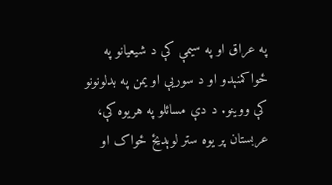په عراق او په سیمې کې د شیعیانو په ځواکمنېدو او د سوریې او یمن په بدلونونو کې ووینو. د دې مسائلو په هریوه کې، عربستان پر یوه ستر لوېدیځ ځواک او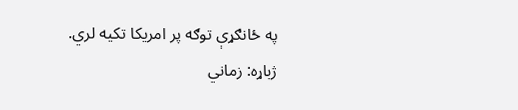په ځانګړې توګه پر امریکا تکیه لري.
ژباړه: زماني